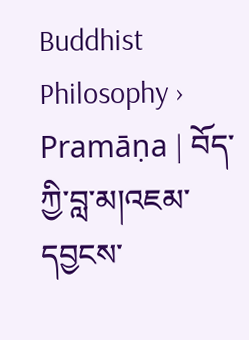Buddhist Philosophy › Pramāṇa | བོད་ཀྱི་བླ་མ།འཇམ་དབྱངས་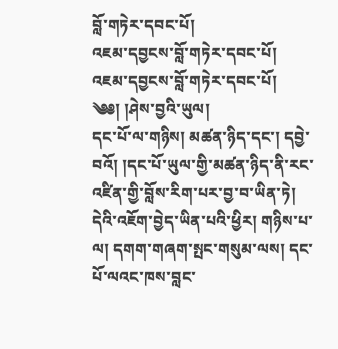བློ་གཏེར་དབང་པོ།
འཇམ་དབྱངས་བློ་གཏེར་དབང་པོ།
འཇམ་དབྱངས་བློ་གཏེར་དབང་པོ།
༄༅། །ཤེས་བྱའི་ཡུལ།
དང་པོ་ལ་གཉིས། མཚན་ཉིད་དང་། དབྱེ་བའོ། །དང་པོ་ཡུལ་གྱི་མཚན་ཉིད་ནི་རང་འཛིན་གྱི་བློས་རིག་པར་བྱ་བ་ཡིན་ཏེ། དེའི་འཇོག་བྱེད་ཡིན་པའི་ཕྱིར། གཉིས་པ་ལ། དགག་གཞག་སྤང་གསུམ་ལས། དང་པོ་ལའང་ཁས་བླང་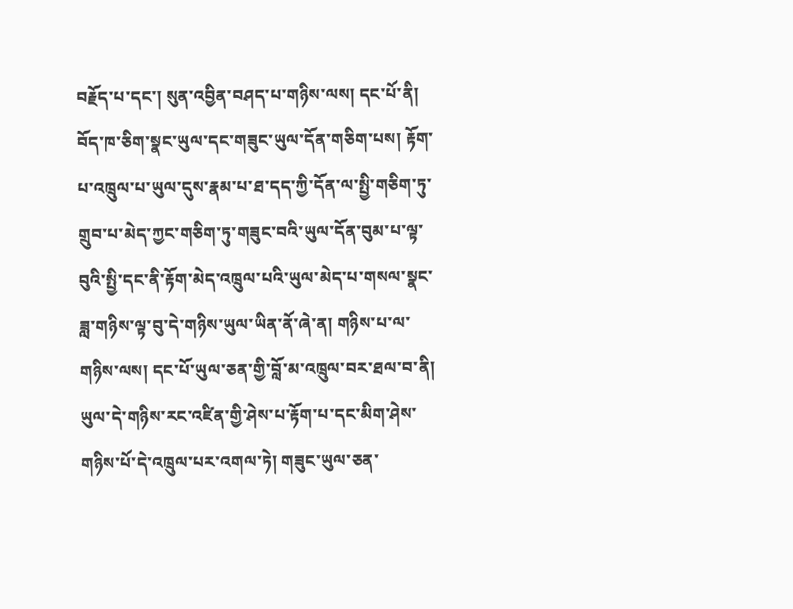བརྗོད་པ་དང་། སུན་འབྱིན་བཤད་པ་གཉིས་ལས། དང་པོ་ནི། བོད་ཁ་ཅིག་སྣང་ཡུལ་དང་གཟུང་ཡུལ་དོན་གཅིག་པས། རྟོག་པ་འཁྲུལ་པ་ཡུལ་དུས་རྣམ་པ་ཐ་དད་ཀྱི་དོན་ལ་སྤྱི་གཅིག་ཏུ་གྲུབ་པ་མེད་ཀྱང་གཅིག་ཏུ་གཟུང་བའི་ཡུལ་དོན་བུམ་པ་ལྟ་བུའི་སྤྱི་དང་ནི་རྟོག་མེད་འཁྲུལ་པའི་ཡུལ་མེད་པ་གསལ་སྣང་ཟླ་གཉིས་ལྟ་བུ་དེ་གཉིས་ཡུལ་ཡིན་ནོ་ཞེ་ན། གཉིས་པ་ལ་གཉིས་ལས། དང་པོ་ཡུལ་ཅན་གྱི་བློ་མ་འཁྲུལ་བར་ཐལ་བ་ནི། ཡུལ་དེ་གཉིས་རང་འཛིན་གྱི་ཤེས་པ་རྟོག་པ་དང་མིག་ཤེས་གཉིས་པོ་དེ་འཁྲུལ་པར་འགལ་ཏེ། གཟུང་ཡུལ་ཅན་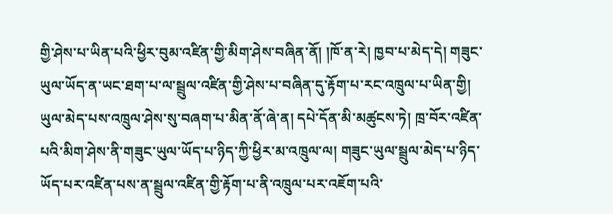གྱི་ཤེས་པ་ཡིན་པའི་ཕྱིར་བུམ་འཛིན་གྱི་མིག་ཤེས་བཞིན་ནོ། །ཁོ་ན་རེ། ཁྱབ་པ་མེད་དེ། གཟུང་ཡུལ་ཡོད་ན་ཡང་ཐག་པ་ལ་སྦྲུལ་འཛིན་གྱི་ཤེས་པ་བཞིན་དུ་རྟོག་པ་རང་འཁྲུལ་པ་ཡིན་གྱི། ཡུལ་མེད་པས་འཁྲུལ་ཤེས་སུ་བཞག་པ་མིན་ནོ་ཞེ་ན། དཔེ་དོན་མི་མཚུངས་ཏེ། ཁྲ་བོར་འཛིན་པའི་མིག་ཤེས་ནི་གཟུང་ཡུལ་ཡོད་པ་ཉིད་ཀྱི་ཕྱིར་མ་འཁྲུལ་ལ། གཟུང་ཡུལ་སྦྲུལ་མེད་པ་ཉིད་ཡོད་པར་འཛིན་པས་ན་སྦྲུལ་འཛིན་གྱི་རྟོག་པ་ནི་འཁྲུལ་པར་འཇོག་པའི་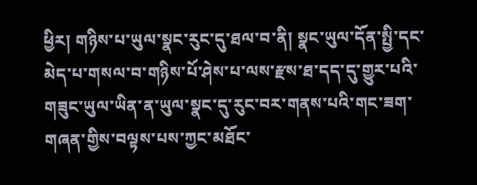ཕྱིར། གཉིས་པ་ཡུལ་སྣང་རུང་དུ་ཐལ་བ་ནི། སྣང་ཡུལ་དོན་སྤྱི་དང་མེད་པ་གསལ་བ་གཉིས་པོ་ཤེས་པ་ལས་རྫས་ཐ་དད་དུ་གྱུར་པའི་གཟུང་ཡུལ་ཡིན་ན་ཡུལ་སྣང་དུ་རུང་བར་གནས་པའི་གང་ཟག་གཞན་གྱིས་བལྟས་པས་ཀྱང་མཐོང་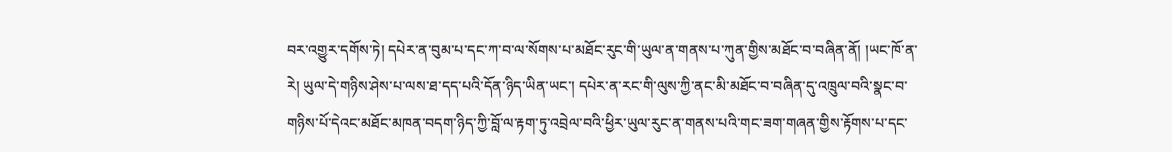བར་འགྱུར་དགོས་ཏེ། དཔེར་ན་བུམ་པ་དང་ཀ་བ་ལ་སོགས་པ་མཐོང་རུང་གི་ཡུལ་ན་གནས་པ་ཀུན་གྱིས་མཐོང་བ་བཞིན་ནོ། །ཡང་ཁོ་ན་རེ། ཡུལ་དེ་གཉིས་ཤེས་པ་ལས་ཐ་དད་པའི་དོན་ཉིད་ཡིན་ཡང་། དཔེར་ན་རང་གི་ལུས་ཀྱི་ནང་མི་མཐོང་བ་བཞིན་དུ་འཁྲུལ་བའི་སྣང་བ་གཉིས་པོ་དེའང་མཐོང་མཁན་བདག་ཉིད་ཀྱི་བློ་ལ་རྟག་ཏུ་འབྲེལ་བའི་ཕྱིར་ཡུལ་རུང་ན་གནས་པའི་གང་ཟག་གཞན་གྱིས་རྟོགས་པ་དང་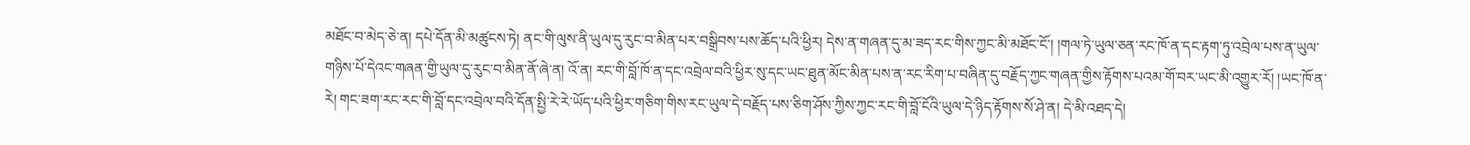མཐོང་བ་མེད་ཅེ་ན། དཔེ་དོན་མི་མཚུངས་ཏེ། ནང་གི་ལུས་ནི་ཡུལ་དུ་རུང་བ་མིན་པར་བསྒྲིབས་པས་ཆོད་པའི་ཕྱིར། དེས་ན་གཞན་དུ་མ་ཟད་རང་གིས་ཀྱང་མི་མཐོང་ངོ་། །གལ་ཏེ་ཡུལ་ཅན་རང་ཁོ་ན་དང་རྟག་ཏུ་འབྲེལ་པས་ན་ཡུལ་གཉིས་པོ་དེའང་གཞན་གྱི་ཡུལ་དུ་རུང་བ་མིན་ནོ་ཞེ་ན། འོ་ན། རང་གི་བློ་ཁོ་ན་དང་འབྲེལ་བའི་ཕྱིར་སུ་དང་ཡང་ཐུན་མོང་མིན་པས་ན་རང་རིག་པ་བཞིན་དུ་བརྗོད་ཀྱང་གཞན་གྱིས་རྟོགས་པའམ་གོ་བར་ཡང་མི་འགྱུར་རོ། །ཡང་ཁོ་ན་རེ། གང་ཟག་རང་རང་གི་བློ་དང་འབྲེལ་བའི་དོན་སྤྱི་རེ་རེ་ཡོད་པའི་ཕྱིར་གཅིག་གིས་རང་ཡུལ་དེ་བརྗོད་པས་ཅིག་ཤོས་ཀྱིས་ཀྱང་རང་གི་བློ་ངོའི་ཡུལ་དེ་ཉིད་རྟོགས་སོ་ཤེ་ན། དེ་མི་འཐད་དེ།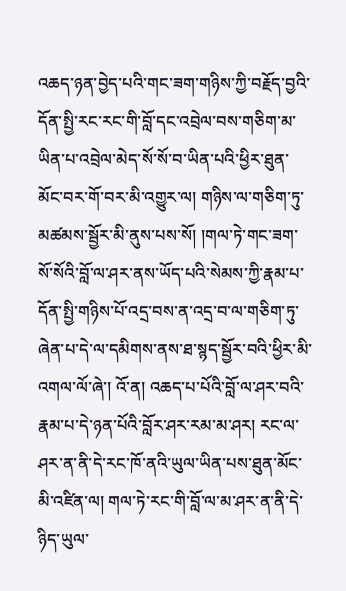འཆད་ཉན་བྱེད་པའི་གང་ཟག་གཉིས་ཀྱི་བརྗོད་བྱའི་དོན་སྤྱི་རང་རང་གི་བློ་དང་འབྲེལ་བས་གཅིག་མ་ཡིན་པ་འབྲེལ་མེད་སོ་སོ་བ་ཡིན་པའི་ཕྱིར་ཐུན་མོང་བར་གོ་བར་མི་འགྱུར་ལ། གཉིས་ལ་གཅིག་ཏུ་མཚམས་སྦྱོར་མི་ནུས་པས་སོ། །གལ་ཏེ་གང་ཟག་སོ་སོའི་བློ་ལ་ཤར་ནས་ཡོད་པའི་སེམས་ཀྱི་རྣམ་པ་དོན་སྤྱི་གཉིས་པོ་འདྲ་བས་ན་འདྲ་བ་ལ་གཅིག་ཏུ་ཞེན་པ་དེ་ལ་དམིགས་ནས་ཐ་སྙད་སྦྱོར་བའི་ཕྱིར་མི་འགལ་ལོ་ཞེ་། འོ་ན། འཆད་པ་པོའི་བློ་ལ་ཤར་བའི་རྣམ་པ་དེ་ཉན་པོའི་བློར་ཤར་རམ་མ་ཤར། རང་ལ་ཤར་ན་ནི་དེ་རང་ཁོ་ནའི་ཡུལ་ཡིན་པས་ཐུན་མོང་མི་འཛིན་ལ། གལ་ཏེ་རང་གི་བློ་ལ་མ་ཤར་ན་ནི་དེ་ཉིད་ཡུལ་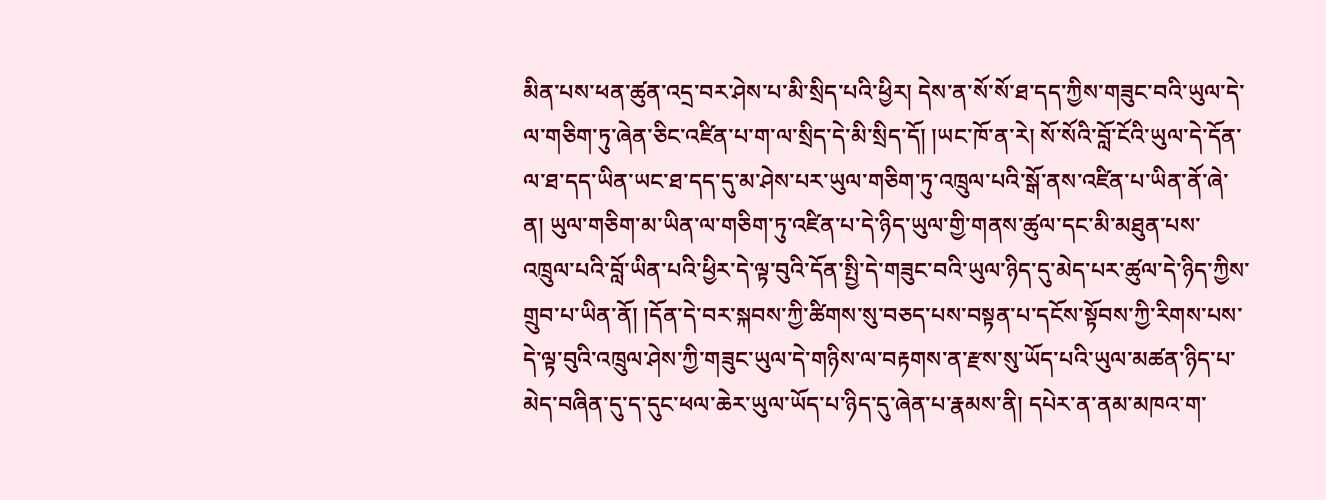མིན་པས་ཕན་ཚུན་འདྲ་བར་ཤེས་པ་མི་སྲིད་པའི་ཕྱིར། དེས་ན་སོ་སོ་ཐ་དད་ཀྱིས་གཟུང་བའི་ཡུལ་དེ་ལ་གཅིག་ཏུ་ཞེན་ཅིང་འཛིན་པ་ག་ལ་སྲིད་དེ་མི་སྲིད་དོ། །ཡང་ཁོ་ན་རེ། སོ་སོའི་བློ་ངོའི་ཡུལ་དེ་དོན་ལ་ཐ་དད་ཡིན་ཡང་ཐ་དད་དུ་མ་ཤེས་པར་ཡུལ་གཅིག་ཏུ་འཁྲུལ་པའི་སྒོ་ནས་འཛིན་པ་ཡིན་ནོ་ཞེ་ན། ཡུལ་གཅིག་མ་ཡིན་ལ་གཅིག་ཏུ་འཛིན་པ་དེ་ཉིད་ཡུལ་གྱི་གནས་ཚུལ་དང་མི་མཐུན་པས་འཁྲུལ་པའི་བློ་ཡིན་པའི་ཕྱིར་དེ་ལྟ་བུའི་དོན་སྤྱི་དེ་གཟུང་བའི་ཡུལ་ཉིད་དུ་མེད་པར་ཚུལ་དེ་ཉིད་ཀྱིས་གྲུབ་པ་ཡིན་ནོ། །དོན་དེ་བར་སྐབས་ཀྱི་ཚིགས་སུ་བཅད་པས་བསྟན་པ་དངོས་སྟོབས་ཀྱི་རིགས་པས་དེ་ལྟ་བུའི་འཁྲུལ་ཤེས་ཀྱི་གཟུང་ཡུལ་དེ་གཉིས་ལ་བརྟགས་ན་རྫས་སུ་ཡོད་པའི་ཡུལ་མཚན་ཉིད་པ་མེད་བཞིན་དུ་ད་དུང་ཕལ་ཆེར་ཡུལ་ཡོད་པ་ཉིད་དུ་ཞེན་པ་རྣམས་ནི། དཔེར་ན་ནམ་མཁའ་ག་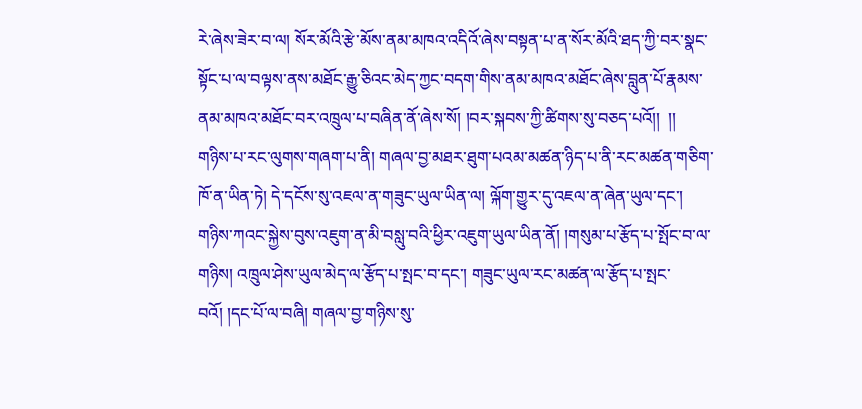རེ་ཞེས་ཟེར་བ་ལ། སོར་མོའི་རྩེ་མོས་ནམ་མཁའ་འདིའོ་ཞེས་བསྟན་པ་ན་སོར་མོའི་ཐད་ཀྱི་བར་སྣང་སྟོང་པ་ལ་བལྟས་ནས་མཐོང་རྒྱུ་ཅིའང་མེད་ཀྱང་བདག་གིས་ནམ་མཁའ་མཐོང་ཞེས་བླུན་པོ་རྣམས་ནམ་མཁའ་མཐོང་བར་འཁྲུལ་པ་བཞིན་ནོ་ཞེས་སོ། །བར་སྐབས་ཀྱི་ཚིགས་སུ་བཅད་པའོ།།  །།
གཉིས་པ་རང་ལུགས་གཞག་པ་ནི། གཞལ་བྱ་མཐར་ཐུག་པའམ་མཚན་ཉིད་པ་ནི་རང་མཚན་གཅིག་ཁོ་ན་ཡིན་ཏེ། དེ་དངོས་སུ་འཇལ་ན་གཟུང་ཡུལ་ཡིན་ལ། ལྐོག་གྱུར་དུ་འཇལ་ན་ཞེན་ཡུལ་དང་། གཉིས་ཀའང་སྐྱེས་བུས་འཇུག་ན་མི་བསླུ་བའི་ཕྱིར་འཇུག་ཡུལ་ཡིན་ནོ། །གསུམ་པ་རྩོད་པ་སྤོང་བ་ལ་གཉིས། འཁྲུལ་ཤེས་ཡུལ་མེད་ལ་རྩོད་པ་སྤང་བ་དང་། གཟུང་ཡུལ་རང་མཚན་ལ་རྩོད་པ་སྤང་བའོ། །དང་པོ་ལ་བཞི། གཞལ་བྱ་གཉིས་སུ་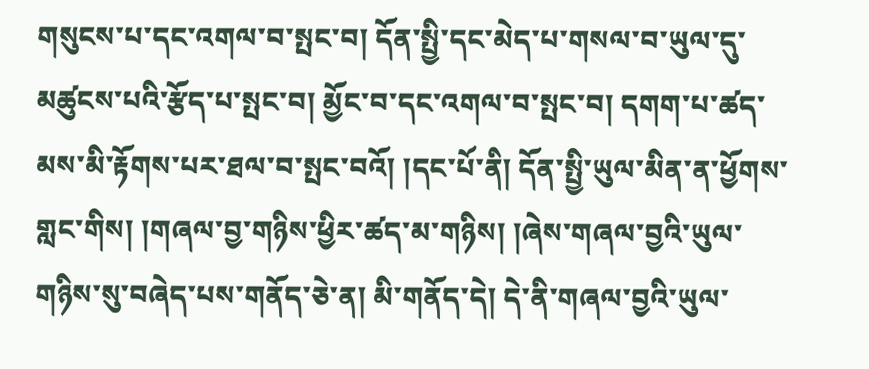གསུངས་པ་དང་འགལ་བ་སྤང་བ། དོན་སྤྱི་དང་མེད་པ་གསལ་བ་ཡུལ་དུ་མཚུངས་པའི་རྩོད་པ་སྤང་བ། མྱོང་བ་དང་འགལ་བ་སྤང་བ། དགག་པ་ཚད་མས་མི་རྟོགས་པར་ཐལ་བ་སྤང་བའོ། །དང་པོ་ནི། དོན་སྤྱི་ཡུལ་མིན་ན་ཕྱོགས་གླང་གིས། །གཞལ་བྱ་གཉིས་ཕྱིར་ཚད་མ་གཉིས། །ཞེས་གཞལ་བྱའི་ཡུལ་གཉིས་སུ་བཞེད་པས་གནོད་ཅེ་ན། མི་གནོད་དེ། དེ་ནི་གཞལ་བྱའི་ཡུལ་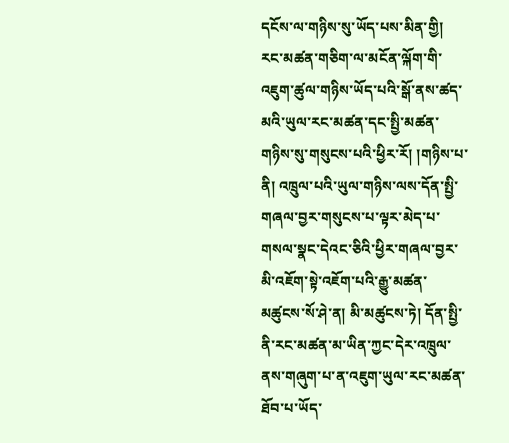དངོས་ལ་གཉིས་སུ་ཡོད་པས་མིན་གྱི། རང་མཚན་གཅིག་ལ་མངོན་ལྐོག་གི་འཇུག་ཚུལ་གཉིས་ཡོད་པའི་སྒོ་ནས་ཚད་མའི་ཡུལ་རང་མཚན་དང་སྤྱི་མཚན་གཉིས་སུ་གསུངས་པའི་ཕྱིར་རོ། །གཉིས་པ་ནི། འཁྲུལ་པའི་ཡུལ་གཉིས་ལས་དོན་སྤྱི་གཞལ་བྱར་གསུངས་པ་ལྟར་མེད་པ་གསལ་སྣང་དེའང་ཅིའི་ཕྱིར་གཞལ་བྱར་མི་འཇོག་སྟེ་འཇོག་པའི་རྒྱུ་མཚན་མཚུངས་སོ་ཤེ་ན། མི་མཚུངས་ཏེ། དོན་སྤྱི་ནི་རང་མཚན་མ་ཡིན་ཀྱང་དེར་འཁྲུལ་ནས་གཞུག་པ་ན་འཇུག་ཡུལ་རང་མཚན་ཐོབ་པ་ཡོད་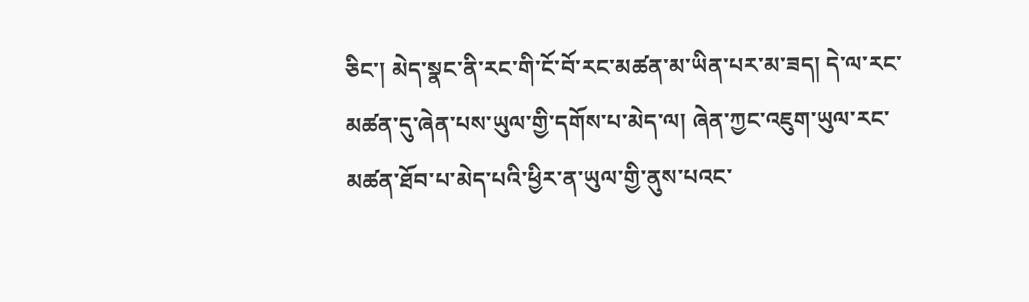ཅིང་། མེད་སྣང་ནི་རང་གི་ངོ་བོ་རང་མཚན་མ་ཡིན་པར་མ་ཟད། དེ་ལ་རང་མཚན་དུ་ཞེན་པས་ཡུལ་གྱི་དགོས་པ་མེད་ལ། ཞེན་ཀྱང་འཇུག་ཡུལ་རང་མཚན་ཐོབ་པ་མེད་པའི་ཕྱིར་ན་ཡུལ་གྱི་ནུས་པའང་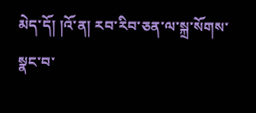མེད་དོ། །འོ་ན། རབ་རིབ་ཅན་ལ་སྐྲ་སོགས་སྣང་བ་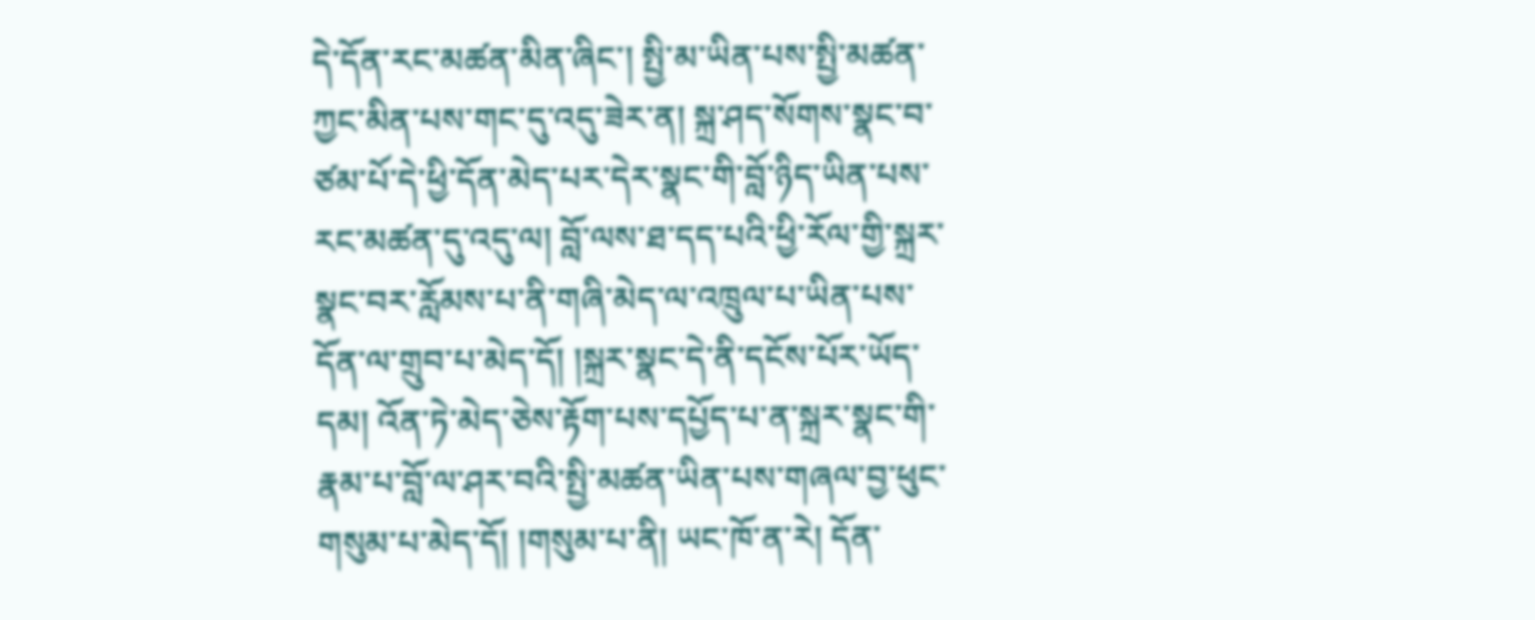དེ་དོན་རང་མཚན་མིན་ཞིང་། སྤྱི་མ་ཡིན་པས་སྤྱི་མཚན་ཀྱང་མིན་པས་གང་དུ་འདུ་ཟེར་ན། སྐྲ་ཤད་སོགས་སྣང་བ་ཙམ་པོ་དེ་ཕྱི་དོན་མེད་པར་དེར་སྣང་གི་བློ་ཉིད་ཡིན་པས་རང་མཚན་དུ་འདུ་ལ། བློ་ལས་ཐ་དད་པའི་ཕྱི་རོལ་གྱི་སྐྲར་སྣང་བར་རློམས་པ་ནི་གཞི་མེད་ལ་འཁྲུལ་པ་ཡིན་པས་དོན་ལ་གྲུབ་པ་མེད་དོ། །སྐྲར་སྣང་དེ་ནི་དངོས་པོར་ཡོད་དམ། འོན་ཏེ་མེད་ཅེས་རྟོག་པས་དཔྱོད་པ་ན་སྐྲར་སྣང་གི་རྣམ་པ་བློ་ལ་ཤར་བའི་སྤྱི་མཚན་ཡིན་པས་གཞལ་བྱ་ཕུང་གསུམ་པ་མེད་དོ། །གསུམ་པ་ནི། ཡང་ཁོ་ན་རེ། དོན་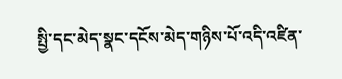སྤྱི་དང་མེད་སྣང་དངོས་མེད་གཉིས་པོ་འདི་འཛིན་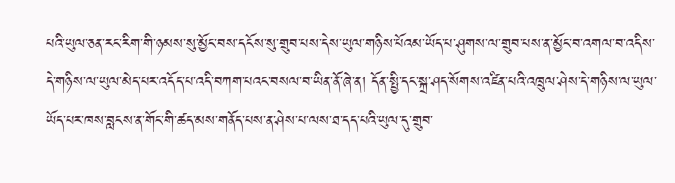པའི་ཡུལ་ཅན་རང་རིག་གི་ཉམས་སུ་མྱོང་བས་དངོས་སུ་གྲུབ་པས་དེས་ཡུལ་གཉིས་པོའམ་ཡོད་པ་ཤུགས་ལ་གྲུབ་པས་ན་མྱོང་བ་འགལ་བ་འདིས་དེ་གཉིས་ལ་ཡུལ་མེད་པར་འདོད་པ་འདི་བཀག་པའང་བསལ་བ་ཡིན་ནོ་ཞེ་ན། དོན་སྤྱི་དང་སྐྲ་ཤད་སོགས་འཛིན་པའི་འཁྲུལ་ཤེས་དེ་གཉིས་ལ་ཡུལ་ཡོད་པར་ཁས་བླངས་ན་གོང་གི་ཚད་མས་གནོད་པས་ན་ཤེས་པ་ལས་ཐ་དད་པའི་ཡུལ་དུ་གྲུབ་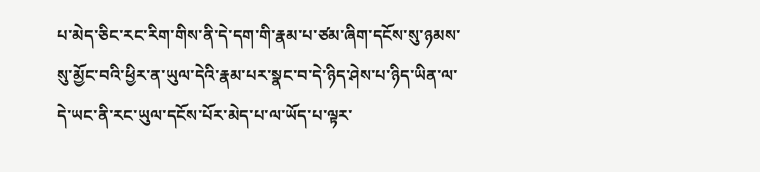པ་མེད་ཅིང་རང་རིག་གིས་ནི་དེ་དག་གི་རྣམ་པ་ཙམ་ཞིག་དངོས་སུ་ཉམས་སུ་མྱོང་བའི་ཕྱིར་ན་ཡུལ་དེའི་རྣམ་པར་སྣང་བ་དེ་ཉིད་ཤེས་པ་ཉིད་ཡིན་ལ་དེ་ཡང་ནི་རང་ཡུལ་དངོས་པོར་མེད་པ་ལ་ཡོད་པ་ལྟར་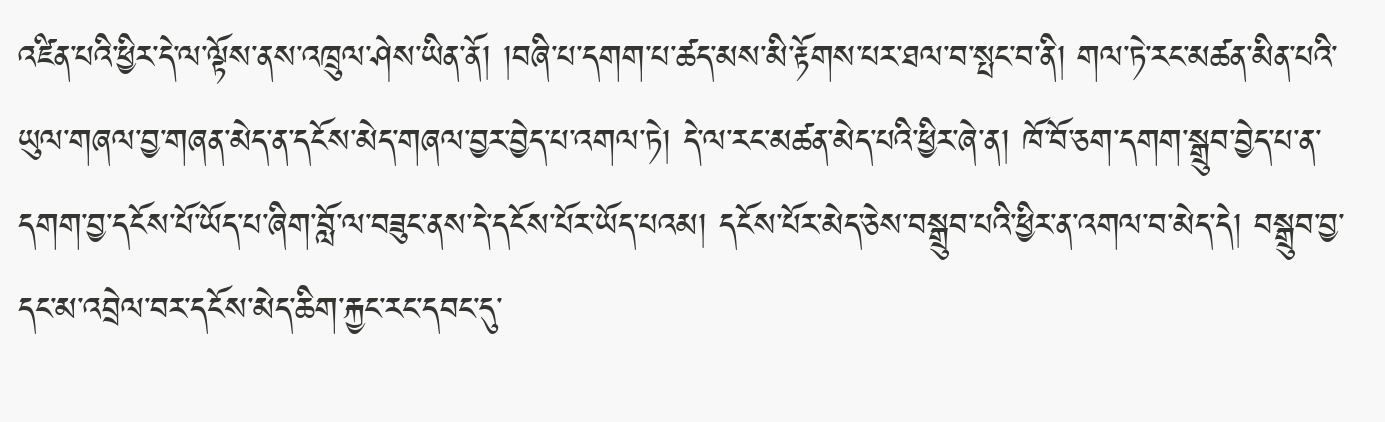འཛིན་པའི་ཕྱིར་དེ་ལ་ལྟོས་ནས་འཁྲུལ་ཤེས་ཡིན་ནོ། །བཞི་པ་དགག་པ་ཚད་མས་མི་རྟོགས་པར་ཐལ་བ་སྤང་བ་ནི། གལ་ཏེ་རང་མཚན་མིན་པའི་ཡུལ་གཞལ་བྱ་གཞན་མེད་ན་དངོས་མེད་གཞལ་བྱར་བྱེད་པ་འགལ་ཏེ། དེ་ལ་རང་མཚན་མེད་པའི་ཕྱིར་ཞེ་ན། ཁོ་བོ་ཅག་དགག་སྒྲུབ་བྱེད་པ་ན་དགག་བྱ་དངོས་པོ་ཡོད་པ་ཞིག་བློ་ལ་བཟུང་ནས་དེ་དངོས་པོར་ཡོད་པའམ། དངོས་པོར་མེད་ཅེས་བསྒྲུབ་པའི་ཕྱིར་ན་འགལ་བ་མེད་དེ། བསྒྲུབ་བྱ་དང་མ་འབྲེལ་བར་དངོས་མེད་ཆིག་རྐྱང་རང་དབང་དུ་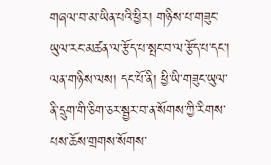གཞལ་བ་མ་ཡིན་པའི་ཕྱིར། གཉིས་པ་གཟུང་ཡུལ་རང་མཚན་ལ་རྩོད་པ་སྤང་བ་ལ་རྩོད་པ་དང་། ལན་གཉིས་ལས། དང་པོ་ནི། ཕྱི་ཡི་གཟུང་ཡུལ་ནི་དྲུག་གི་ཅིག་ཅར་སྦྱར་བ་ན་སོགས་ཀྱི་རིགས་པས་ཆོས་གྲགས་སོགས་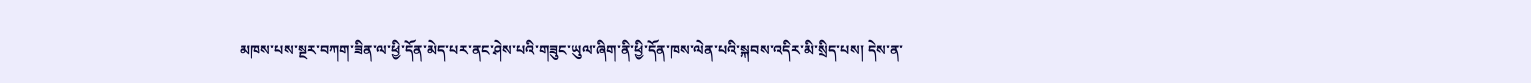མཁས་པས་སྔར་བཀག་ཟིན་ལ་ཕྱི་དོན་མེད་པར་ནང་ཤེས་པའི་གཟུང་ཡུལ་ཞིག་ནི་ཕྱི་དོན་ཁས་ལེན་པའི་སྐབས་འདིར་མི་སྲིད་པས། དེས་ན་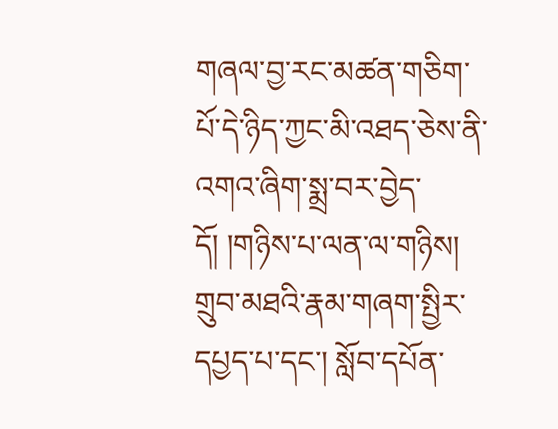གཞལ་བྱ་རང་མཚན་གཅིག་པོ་དེ་ཉིད་ཀྱང་མི་འཐད་ཅེས་ནི་འགའ་ཞིག་སྨྲ་བར་བྱེད་དོ། །གཉིས་པ་ལན་ལ་གཉིས། གྲུབ་མཐའི་རྣམ་གཞག་སྤྱིར་དཔྱད་པ་དང་། སློབ་དཔོན་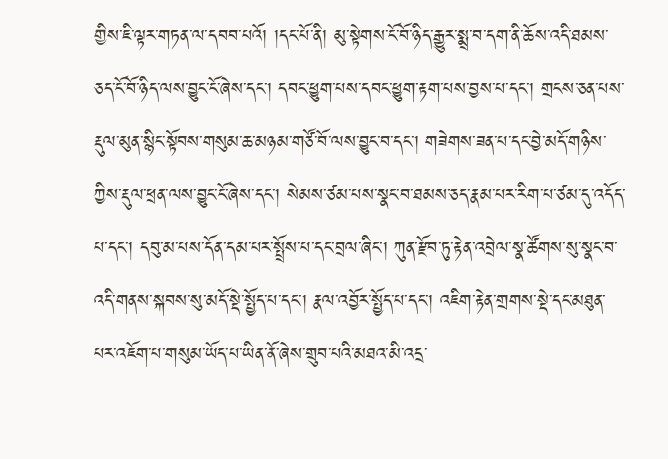གྱིས་ཇི་ལྟར་གཏན་ལ་དབབ་པའོ། །དང་པོ་ནི། མུ་སྟེགས་ངོ་བོ་ཉིད་རྒྱུར་སྨྲ་བ་དག་ནི་ཆོས་འདི་ཐམས་ཅད་ངོ་བོ་ཉིད་ལས་བྱུང་ངོ་ཞེས་དང་། དབང་ཕྱུག་པས་དབང་ཕྱུག་རྟག་པས་བྱས་པ་དང་། གྲངས་ཅན་པས་རྡུལ་མུན་སྙིང་སྟོབས་གསུམ་ཆ་མཉམ་གཙོ་བོ་ལས་བྱུང་བ་དང་། གཟེགས་ཟན་པ་དང་བྱེ་མདོ་གཉིས་ཀྱིས་རྡུལ་ཕྲན་ལས་བྱུང་ངོ་ཞེས་དང་། སེམས་ཙམ་པས་སྣང་བ་ཐམས་ཅད་རྣམ་པར་རིག་པ་ཙམ་དུ་འདོད་པ་དང་། དབུ་མ་པས་དོན་དམ་པར་སྤྲོས་པ་དང་བྲལ་ཞིང་། ཀུན་རྫོབ་ཏུ་རྟེན་འབྲེལ་སྣ་ཚོགས་སུ་སྣང་བ་འདི་གནས་སྐབས་སུ་མདོ་སྡེ་སྤྱོད་པ་དང་། རྣལ་འབྱོར་སྤྱོད་པ་དང་། འཇིག་རྟེན་གྲགས་སྡེ་དང་མཐུན་པར་འཇོག་པ་གསུམ་ཡོད་པ་ཡིན་ནོ་ཞེས་གྲུབ་པའི་མཐའ་མི་འདྲ་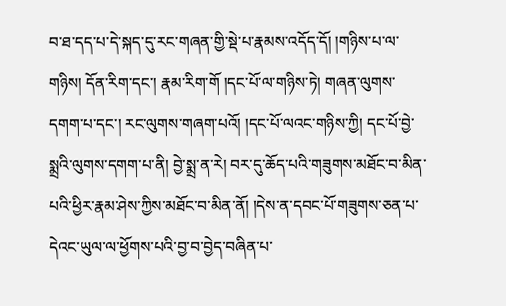བ་ཐ་དད་པ་དེ་སྐད་དུ་རང་གཞན་གྱི་སྡེ་པ་རྣམས་འདོད་དོ། །གཉིས་པ་ལ་གཉིས། དོན་རིག་དང་། རྣམ་རིག་གོ །དང་པོ་ལ་གཉིས་ཏེ། གཞན་ལུགས་དགག་པ་དང་། རང་ལུགས་གཞག་པའོ། །དང་པོ་ལའང་གཉིས་ཀྱི། དང་པོ་བྱེ་སྨྲའི་ལུགས་དགག་པ་ནི། བྱེ་སྨྲ་ན་རེ། བར་དུ་ཆོད་པའི་གཟུགས་མཐོང་བ་མིན་པའི་ཕྱིར་རྣམ་ཤེས་ཀྱིས་མཐོང་བ་མིན་ནོ། །དེས་ན་དབང་པོ་གཟུགས་ཅན་པ་དེའང་ཡུལ་ལ་ཕྱོགས་པའི་བྱ་བ་བྱེད་བཞིན་པ་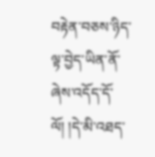བརྟེན་བཅས་ཉིད་ལྟ་བྱེད་ཡིན་ནོ་ཞེས་འདོད་དོ་ལོ། །དེ་མི་འཐད་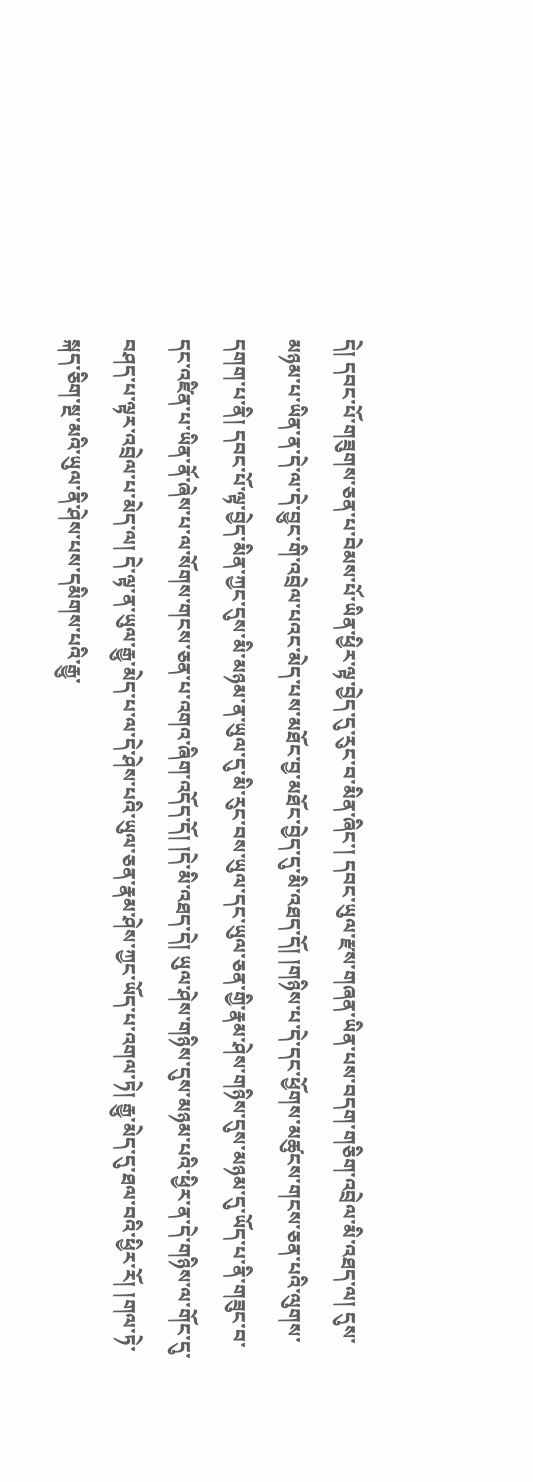དེ། དབང་པོ་གཟུགས་ཅན་པ་བེམས་པོ་ཡིན་ཕྱིར་ལྟ་བྱེད་དུ་རུང་བ་མིན་ཞིང་། དབང་ཡུལ་རྫས་གཞན་ཡིན་པས་བདག་གཅིག་འབྲེལ་མི་འཐད་ལ། དུས་མཉམ་པ་ཡིན་ན་དེ་ལ་དེ་བྱུང་གི་འབྲེལ་པའང་མེད་པས་མཐོང་བྱ་མཐོང་བྱེད་དུ་མི་འཐད་དོ། །གཉིས་པ་དེ་དང་ཕྱོགས་མཚུངས་གངས་ཅན་པའི་ལུགས་དགག་པ་ནི། དབང་པོ་ལྟ་བྱེད་མིན་ཀྱང་དུས་མི་མཉམ་ན་ཡུལ་དུ་མི་རུང་བས་ཡུལ་དང་ཡུལ་ཅན་གྱི་རྣམ་ཤེས་གཉིས་དུས་མཉམ་དུ་ཡོད་པ་ནི་གཟུང་བ་དང་འཛིན་པ་ཡིན་ནོ་ཞེས་པ་ལ་སོགས་གངས་ཅན་པ་འགའ་ཞིག་འདོད་དོ། །དེ་མི་འཐད་དེ། ཡུལ་ཤེས་གཉིས་དུས་མཉམ་པའི་ཕྱིར་ན་དེ་གཉིས་ལ་གོང་དུ་བཤད་པ་ལྟར་འབྲེལ་པ་མེད་ལ། དེ་ལྟ་ན་ཡུལ་རྒྱུ་མེད་པ་ལ་དེ་ཤེས་པའི་ཡུལ་ཅན་རྣམ་ཤེས་ཀྱང་ཡོད་པ་འགལ་ཏེ། རྒྱུ་མེད་དུ་ཐལ་བའི་ཕྱིར་རོ། །གལ་ཏེ་སྐད་ཅིག་སྔ་མའི་ཡུལ་ནི་ཤེས་པས་དམིགས་པའི་རྒྱུ་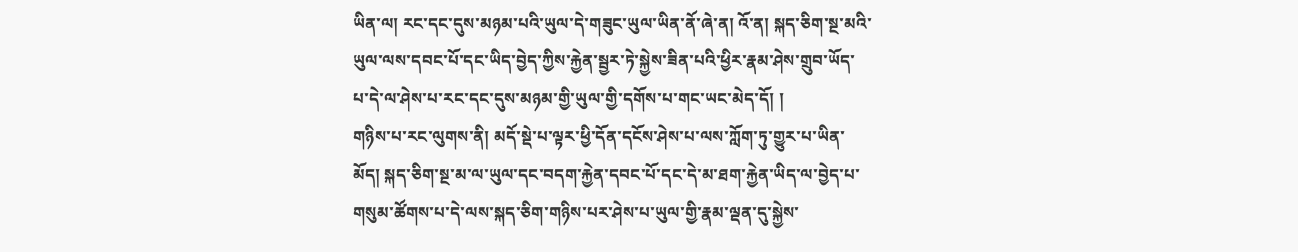ཡིན་ལ། རང་དང་དུས་མཉམ་པའི་ཡུལ་དེ་གཟུང་ཡུལ་ཡིན་ནོ་ཞེ་ན། འོ་ན། སྐད་ཅིག་སྔ་མའི་ཡུལ་ལས་དབང་པོ་དང་ཡིད་བྱེད་ཀྱིས་རྐྱེན་སྦྱར་ཏེ་སྐྱེས་ཟིན་པའི་ཕྱིར་རྣམ་ཤེས་གྲུབ་ཡོད་པ་དེ་ལ་ཤེས་པ་རང་དང་དུས་མཉམ་གྱི་ཡུལ་གྱི་དགོས་པ་གང་ཡང་མེད་དོ། །
གཉིས་པ་རང་ལུགས་ནི། མདོ་སྡེ་པ་ལྟར་ཕྱི་དོན་དངོས་ཤེས་པ་ལས་ཀློག་ཏུ་གྱུར་པ་ཡིན་མོད། སྐད་ཅིག་སྔ་མ་ལ་ཡུལ་དང་བདག་རྐྱེན་དབང་པོ་དང་དེ་མ་ཐག་རྐྱེན་ཡིད་ལ་བྱེད་པ་གསུམ་ཚོགས་པ་དེ་ལས་སྐད་ཅིག་གཉིས་པར་ཤེས་པ་ཡུལ་གྱི་རྣམ་ལྡན་དུ་སྐྱེས་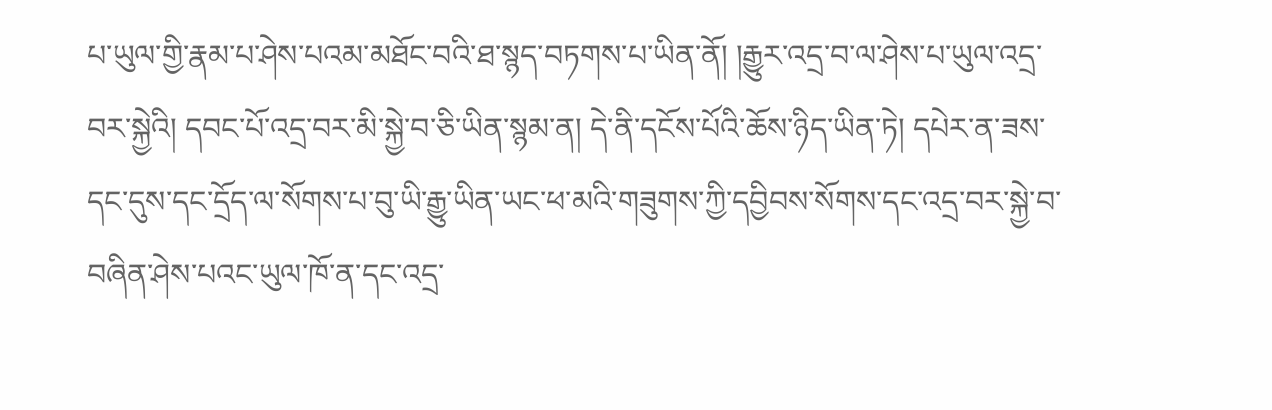པ་ཡུལ་གྱི་རྣམ་པ་ཤེས་པའམ་མཐོང་བའི་ཐ་སྙད་བཏགས་པ་ཡིན་ནོ། །རྒྱུར་འདྲ་བ་ལ་ཤེས་པ་ཡུལ་འདྲ་བར་སྐྱེའི། དབང་པོ་འདྲ་བར་མི་སྐྱེ་བ་ཅི་ཡིན་སྙམ་ན། དེ་ནི་དངོས་པོའི་ཆོས་ཉིད་ཡིན་ཏེ། དཔེར་ན་ཟས་དང་དུས་དང་དྲོད་ལ་སོགས་པ་བུ་ཡི་རྒྱུ་ཡིན་ཡང་ཕ་མའི་གཟུགས་ཀྱི་དབྱིབས་སོགས་དང་འདྲ་བར་སྐྱེ་བ་བཞིན་ཤེས་པའང་ཡུལ་ཁོ་ན་དང་འདྲ་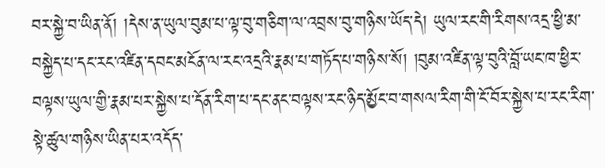བར་སྐྱེ་བ་ཡིན་ནོ། །དེས་ན་ཡུལ་བུམ་པ་ལྟ་བུ་གཅིག་ལ་འབྲས་བུ་གཉིས་ཡོད་དེ། ཡུལ་རང་གི་རིགས་འདྲ་ཕྱི་མ་བསྐྱེད་པ་དང་རང་འཛིན་དབང་མངོན་ལ་རང་འདྲའི་རྣམ་པ་གཏོད་པ་གཉིས་སོ། །བུམ་འཛིན་ལྟ་བུའི་བློ་ཡང་ཁ་ཕྱིར་བལྟས་ཡུལ་གྱི་རྣམ་པར་སྐྱེས་པ་དོན་རིག་པ་དང་ནང་བལྟས་རང་ཉིད་མྱོང་བ་གསལ་རིག་གི་ངོ་བོར་སྐྱེས་པ་རང་རིག་སྟེ་ཚུལ་གཉིས་ཡིན་པར་འདོད་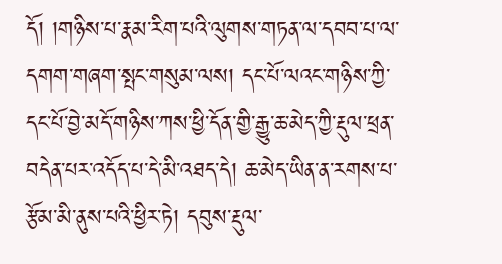དོ། །གཉིས་པ་རྣམ་རིག་པའི་ལུགས་གཏན་ལ་དབབ་པ་ལ་དགག་གཞག་སྤང་གསུམ་ལས། དང་པོ་ལའང་གཉིས་ཀྱི་དང་པོ་བྱེ་མདོ་གཉིས་ཀས་ཕྱི་དོན་གྱི་རྒྱུ་ཆ་མེད་ཀྱི་རྡུལ་ཕྲན་བདེན་པར་འདོད་པ་དེ་མི་འཐད་དེ། ཆ་མེད་ཡིན་ན་རགས་པ་རྩོམ་མི་ནུས་པའི་ཕྱིར་ཏེ། དབུས་རྡུལ་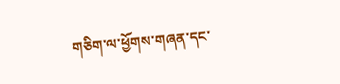གཅིག་ལ་ཕྱོགས་གཞན་དང་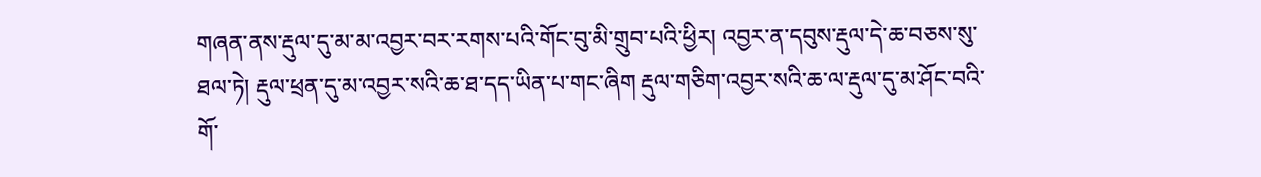གཞན་ནས་རྡུལ་དུ་མ་མ་འབྱར་བར་རགས་པའི་གོང་བུ་མི་གྲུབ་པའི་ཕྱིར། འབྱར་ན་དབུས་རྡུལ་དེ་ཆ་བཅས་སུ་ཐལ་ཏེ། རྡུལ་ཕྲན་དུ་མ་འབྱར་སའི་ཆ་ཐ་དད་ཡིན་པ་གང་ཞིག རྡུལ་གཅིག་འབྱར་སའི་ཆ་ལ་རྡུལ་དུ་མ་ཤོང་བའི་གོ་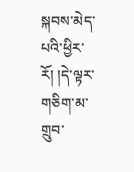སྐབས་མེད་པའི་ཕྱིར་རོ། །དེ་ལྟར་གཅིག་མ་གྲུབ་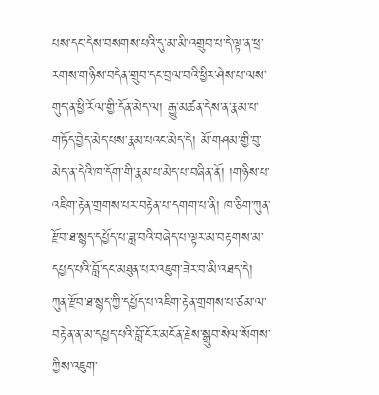པས་དང་དེས་བསགས་པའི་དུ་མ་མི་འགྲུབ་པ་དེ་ལྟ་ན་ཕྲ་རགས་གཉིས་བདེན་གྲུབ་དང་བྲལ་བའི་ཕྱིར་ཤེས་པ་ལས་གུད་ན་ཕྱི་རོལ་གྱི་དོན་མེད་ལ། རྒྱུ་མཚན་དེས་ན་རྣམ་པ་གཏོད་བྱེད་མེད་པས་རྣམ་པའང་མེད་དེ། མོ་གཤམ་གྱི་བུ་མེད་ན་དེའི་ཁ་དོག་གི་རྣམ་པ་མེད་པ་བཞིན་ནོ། །གཉིས་པ་འཇིག་རྟེན་གྲགས་པར་བརྟེན་པ་དགག་པ་ནི། ཁ་ཅིག་ཀུན་རྫོབ་ཐ་སྙད་དཔྱོད་པ་ཟླ་བའི་བཞེད་པ་ལྟར་མ་བརྟགས་མ་དཔྱད་པའི་བློ་དང་མཐུན་པར་འཇུག་ཟེར་བ་མི་འཐད་དེ། ཀུན་རྫོབ་ཐ་སྙད་ཀྱི་དཔྱོད་པ་འཇིག་རྟེན་གྲགས་པ་ཙམ་ལ་བརྟེན་ན་མ་དཔྱད་པའི་བློ་ངོར་མངོན་རྗེས་སྒྲུབ་སེལ་སོགས་ཀྱིས་འཇུག་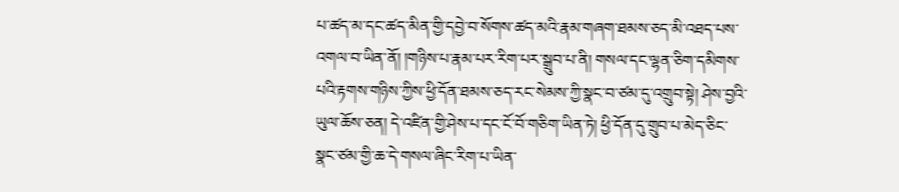པ་ཚད་མ་དང་ཚད་མིན་གྱི་དབྱེ་བ་སོགས་ཚད་མའི་རྣམ་གཞག་ཐམས་ཅད་མི་འཐད་པས་འགལ་བ་ཡིན་ནོ། །གཉིས་པ་རྣམ་པར་རིག་པར་སྒྲུབ་པ་ནི། གསལ་དང་ལྷན་ཅིག་དམིགས་པའི་རྟགས་གཉིས་ཀྱིས་ཕྱི་དོན་ཐམས་ཅད་རང་སེམས་ཀྱི་སྣང་བ་ཙམ་དུ་འགྲུབ་སྟེ། ཤེས་བྱའི་ཡུལ་ཆོས་ཅན། དེ་འཛིན་གྱི་ཤེས་པ་དང་ངོ་བོ་གཅིག་ཡིན་ཏེ། ཕྱི་དོན་དུ་གྲུབ་པ་མེད་ཅིང་སྣང་ཙམ་གྱི་ཆ་དེ་གསལ་ཞིང་རིག་པ་ཡིན་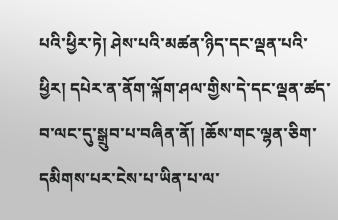པའི་ཕྱིར་ཏེ། ཤེས་པའི་མཚན་ཉིད་དང་ལྡན་པའི་ཕྱིར། དཔེར་ན་ནོག་ལྐོག་ཤལ་གྱིས་དེ་དང་ལྡན་ཚད་བ་ལང་དུ་སྒྲུབ་པ་བཞིན་ནོ། །ཆོས་གང་ལྷན་ཅིག་དམིགས་པར་ངེས་པ་ཡིན་པ་ལ་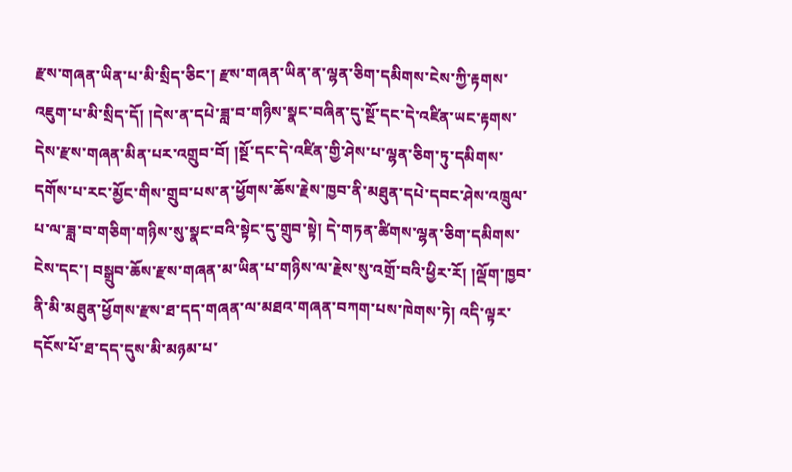རྫས་གཞན་ཡིན་པ་མི་སྲིད་ཅིང་། རྫས་གཞན་ཡིན་ན་ལྷན་ཅིག་དམིགས་ངེས་ཀྱི་རྟགས་འཇུག་པ་མི་སྲིད་དོ། །དེས་ན་དཔེ་ཟླ་བ་གཉིས་སྣང་བཞིན་དུ་སྔོ་དང་དེ་འཛིན་ཡང་རྟགས་དེས་རྫས་གཞན་མིན་པར་འགྲུབ་བོ། །སྔོ་དང་དེ་འཛིན་གྱི་ཤེས་པ་ལྷན་ཅིག་ཏུ་དམིགས་དགོས་པ་རང་མྱོང་གིས་གྲུབ་པས་ན་ཕྱོགས་ཆོས་རྗེས་ཁྱབ་ནི་མཐུན་དཔེ་དབང་ཤེས་འཁྲུལ་པ་ལ་ཟླ་བ་གཅིག་གཉིས་སུ་སྣང་བའི་སྟེང་དུ་གྲུབ་སྟེ། དེ་གཏན་ཚིགས་ལྷན་ཅིག་དམིགས་ངེས་དང་། བསྒྲུབ་ཆོས་རྫས་གཞན་མ་ཡིན་པ་གཉིས་ལ་རྗེས་སུ་འགྲོ་བའི་ཕྱིར་རོ། །ལྡོག་ཁྱབ་ནི་མི་མཐུན་ཕྱོགས་རྫས་ཐ་དད་གཞན་ལ་མཐའ་གཞན་བཀག་པས་ཁེགས་ཏེ། འདི་ལྟར་དངོས་པོ་ཐ་དད་དུས་མི་མཉམ་པ་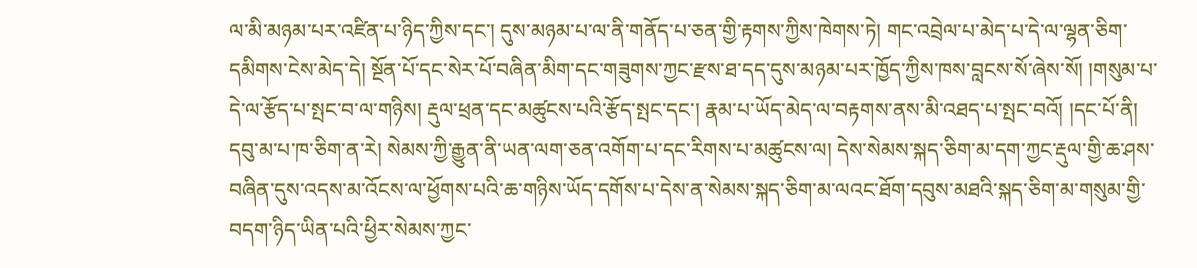ལ་མི་མཉམ་པར་འཛིན་པ་ཉིད་ཀྱིས་དང་། དུས་མཉམ་པ་ལ་ནི་གནོད་པ་ཅན་གྱི་རྟགས་ཀྱིས་ཁེགས་ཏེ། གང་འབྲེལ་པ་མེད་པ་དེ་ལ་ལྷན་ཅིག་དམིགས་ངེས་མེད་དེ། སྔོན་པོ་དང་སེར་པོ་བཞིན་མིག་དང་གཟུགས་ཀྱང་རྫས་ཐ་དད་དུས་མཉམ་པར་ཁྱོད་ཀྱིས་ཁས་བླངས་སོ་ཞེས་སོ། །གསུམ་པ་དེ་ལ་རྩོད་པ་སྤང་བ་ལ་གཉིས། རྡུལ་ཕྲན་དང་མཚུངས་པའི་རྩོད་སྤང་དང་། རྣམ་པ་ཡོད་མེད་ལ་བརྟགས་ནས་མི་འཐད་པ་སྤང་བའོ། །དང་པོ་ནི། དབུ་མ་པ་ཁ་ཅིག་ན་རེ། སེམས་ཀྱི་རྒྱུན་ནི་ཡན་ལག་ཅན་འགོག་པ་དང་རིགས་པ་མཚུངས་ལ། དེས་སེམས་སྐད་ཅིག་མ་དག་ཀྱང་རྡུལ་གྱི་ཆ་ཤས་བཞིན་དུས་འདས་མ་འོངས་ལ་ཕྱོགས་པའི་ཆ་གཉིས་ཡོད་དགོས་པ་དེས་ན་སེམས་སྐད་ཅིག་མ་ལའང་ཐོག་དབུས་མཐའི་སྐད་ཅིག་མ་གསུམ་གྱི་བདག་ཉིད་ཡིན་པའི་ཕྱིར་སེམས་ཀྱང་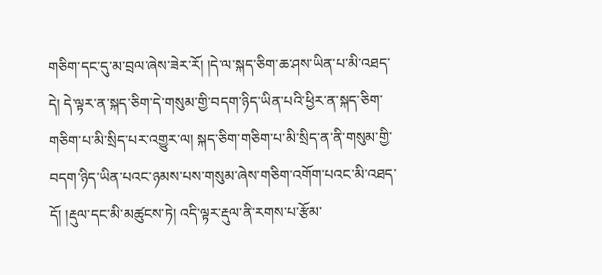གཅིག་དང་དུ་མ་བྲལ་ཞེས་ཟེར་རོ། །དེ་ལ་སྐད་ཅིག་ཆ་ཤས་ཡིན་པ་མི་འཐད་དེ། དེ་ལྟར་ན་སྐད་ཅིག་དེ་གསུམ་གྱི་བདག་ཉིད་ཡིན་པའི་ཕྱིར་ན་སྐད་ཅིག་གཅིག་པ་མི་སྲིད་པར་འགྱུར་ལ། སྐད་ཅིག་གཅིག་པ་མི་སྲིད་ན་ནི་གསུམ་གྱི་བདག་ཉིད་ཡིན་པའང་ཉམས་པས་གསུམ་ཞེས་གཅིག་འགོག་པའང་མི་འཐད་དོ། །རྡུལ་དང་མི་མཚུངས་ཏེ། འདི་ལྟར་རྡུལ་ནི་རགས་པ་རྩོམ་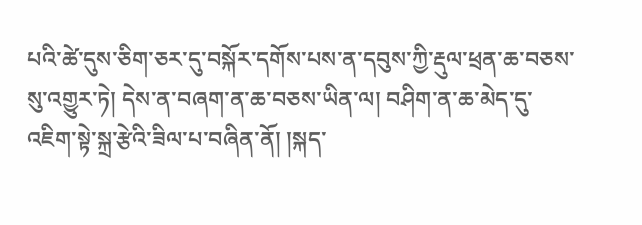པའི་ཚེ་དུས་ཅིག་ཅར་དུ་བསྐོར་དགོས་པས་ན་དབུས་ཀྱི་རྡུལ་ཕྲན་ཆ་བཅས་སུ་འགྱུར་ཏེ། དེས་ན་བཞག་ན་ཆ་བཅས་ཡིན་ལ། བཤིག་ན་ཆ་མེད་དུ་འཇིག་སྟེ་སྐྲ་རྩེའི་ཟིལ་པ་བཞིན་ནོ། །སྐད་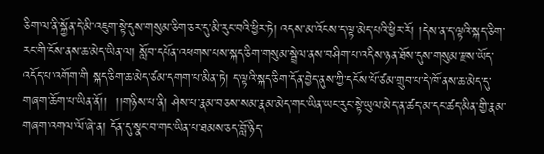ཅིག་ལ་ནི་སྐྱོན་དེ་མི་འཇུག་སྟེ་དུས་གསུམ་ཅིག་ཅར་དུ་མི་རུང་བའི་ཕྱིར་ཏེ། འདས་མ་འོངས་ད་ལྟ་མེད་པའི་ཕྱིར་རོ། །དེས་ན་ད་ལྟའི་སྐད་ཅིག་རང་གི་ངོས་ནས་ཆ་མེད་ཡིན་ལ། སློབ་དཔོན་འཕགས་པས་སྐད་ཅིག་གསུམ་སྦྲེལ་ནས་བཤིག་པ་འདིས་ཉན་ཐོས་དུས་གསུམ་རྫས་ཡོད་འདོད་པ་འགོག་གི སྐད་ཅིག་ཆ་མེད་ཙམ་དགག་པ་མིན་ཏེ། ད་ལྟའི་སྐད་ཅིག་དོན་བྱེད་ནུས་ཀྱི་དངོས་པོ་ཙམ་གྲུབ་པ་དེ་ཁོ་ནས་ཆ་མེད་དུ་གཞག་ཆོག་པ་ཡིན་ནོ།།  །།གཉིས་པ་ནི། ཤེས་པ་རྣམ་བཅས་སམ་རྣམ་མེད་གང་ཡིན་ཡང་རུང་སྟེ་ཡུལ་མེད་ན་ཚད་མ་དང་ཚད་མིན་གྱི་རྣམ་གཞག་འགལ་ལོ་ཞེ་ན། དོན་དུ་སྣང་བ་གང་ཡིན་པ་ཐམས་ཅད་བློ་ཉིད་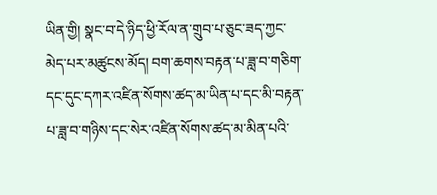ཡིན་གྱི། སྣང་བ་དེ་ཉིད་ཕྱི་རོལ་ན་གྲུབ་པ་ཅུང་ཟད་ཀྱང་མེད་པར་མཚུངས་མོད། བག་ཆགས་བརྟན་པ་ཟླ་བ་གཅིག་དང་དུང་དཀར་འཛིན་སོགས་ཚད་མ་ཡིན་པ་དང་མི་བརྟན་པ་ཟླ་བ་གཉིས་དང་སེར་འཛིན་སོགས་ཚད་མ་མིན་པའི་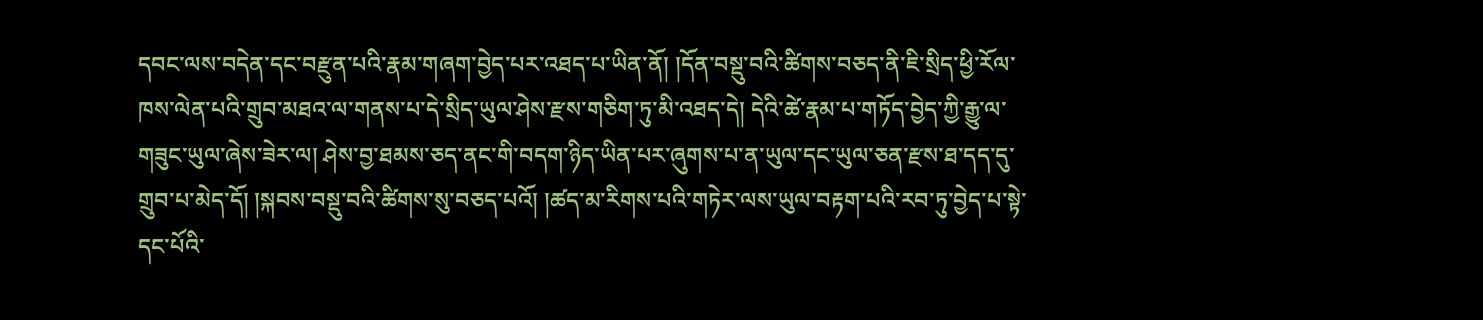དབང་ལས་བདེན་དང་བརྫུན་པའི་རྣམ་གཞག་བྱེད་པར་འཐད་པ་ཡིན་ནོ། །དོན་བསྡུ་བའི་ཚིགས་བཅད་ནི་ཇི་སྲིད་ཕྱི་རོལ་ཁས་ལེན་པའི་གྲུབ་མཐའ་ལ་གནས་པ་དེ་སྲིད་ཡུལ་ཤེས་རྫས་གཅིག་ཏུ་མི་འཐད་དེ། དེའི་ཚེ་རྣམ་པ་གཏོད་བྱེད་ཀྱི་རྒྱུ་ལ་གཟུང་ཡུལ་ཞེས་ཟེར་ལ། ཤེས་བྱ་ཐམས་ཅད་ནང་གི་བདག་ཉིད་ཡིན་པར་ཞུགས་པ་ན་ཡུལ་དང་ཡུལ་ཅན་རྫས་ཐ་དད་དུ་གྲུབ་པ་མེད་དོ། །སྐབས་བསྡུ་བའི་ཚིགས་སུ་བཅད་པའོ། །ཚད་མ་རིགས་པའི་གཏེར་ལས་ཡུལ་བརྟག་པའི་རབ་ཏུ་བྱེད་པ་སྟེ་དང་པོའི་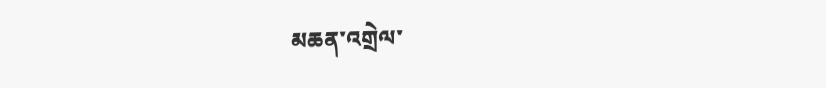མཆན་འགྲེལ་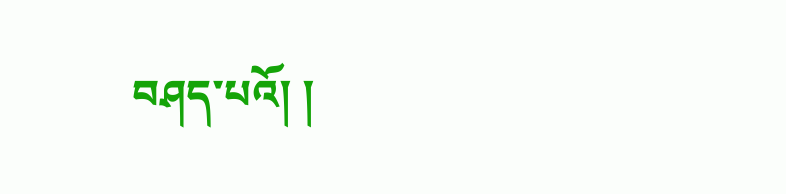བཤད་པའོ། །